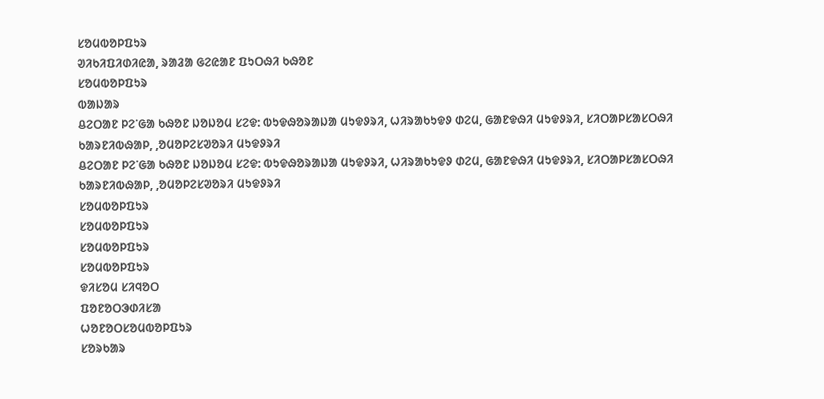ᱥᱚᱢᱵᱚᱞᱯᱩᱨ
ᱣᱤᱠᱤᱯᱤᱰᱤᱭᱟ, ᱨᱟᱲᱟ ᱜᱮᱭᱟᱱ ᱯᱩᱛᱷᱤ ᱠᱷᱚᱱ
ᱥᱚᱢᱵᱚᱞᱯᱩᱨ
ᱵᱟᱡᱟᱨ
ᱪᱮᱛᱟᱱ ᱞᱮᱸᱜᱟ ᱠᱷᱚᱱ ᱡᱚᱡᱚᱢ ᱥᱮᱫ: ᱵᱩᱫᱷᱚᱨᱟᱡᱟ ᱢᱩᱫᱽᱨᱤ, ᱦᱤᱨᱟᱠᱩᱫᱽ ᱰᱮᱢ, ᱜᱟᱱᱫᱷᱤ ᱢᱩᱫᱽᱨᱤ, ᱥᱤᱛᱟᱞᱥᱟᱥᱛᱷᱤ ᱠᱟᱨᱱᱤᱵᱷᱟᱞ, ,ᱚᱢᱚᱞᱮᱥᱣᱚᱨᱤ ᱢᱩᱫᱽᱨᱤ
ᱪᱮᱛᱟᱱ ᱞᱮᱸᱜᱟ ᱠᱷᱚᱱ ᱡᱚᱡᱚᱢ ᱥᱮᱫ: ᱵᱩᱫᱷᱚᱨᱟᱡᱟ ᱢᱩᱫᱽᱨᱤ, ᱦᱤᱨᱟᱠᱩᱫᱽ ᱰᱮᱢ, ᱜᱟᱱᱫᱷᱤ ᱢᱩᱫᱽᱨᱤ, ᱥᱤᱛᱟᱞᱥᱟᱥᱛᱷᱤ ᱠᱟᱨᱱᱤᱵᱷᱟᱞ, ,ᱚᱢᱚᱞᱮᱥᱣᱚᱨᱤ ᱢᱩᱫᱽᱨᱤ
ᱥᱚᱢᱵᱚᱞᱯᱩᱨ
ᱥᱚᱢᱵᱚᱞᱯᱩᱨ
ᱥᱚᱢᱵᱚᱞᱯᱩᱨ
ᱥᱚᱢᱵᱚᱞᱯᱩᱨ
ᱫᱤᱥᱚᱢ ᱥᱤᱧᱚᱛ
ᱯᱚᱱᱚᱛᱳᱰᱤᱥᱟ
ᱦᱚᱱᱚᱛᱥᱚᱢᱵᱚᱞᱯᱩᱨ
ᱥᱚᱨᱠᱟᱨ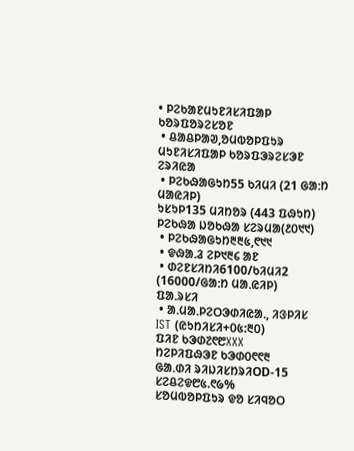• ᱞᱮᱠᱟᱱᱢᱩᱱᱤᱥᱤᱯᱟᱞ ᱠᱚᱨᱯᱚᱨᱮᱥᱚᱱ
 • ᱪᱟᱪᱞᱟᱣ,ᱚᱢᱵᱚᱞᱯᱩᱨ ᱢᱩᱱᱤᱥᱤᱯᱟᱞ ᱠᱚᱨᱯᱳᱨᱮᱥᱳᱱ
ᱮᱨᱤᱭᱟ
 • ᱞᱮᱠᱷᱟᱜᱩᱴ55 ᱠᱤᱢᱤ (21 ᱜᱟᱺᱴ ᱢᱟᱭᱤᱞ)
ᱩᱥᱩᱞ135 ᱢᱤᱴᱚᱨ (443 ᱯᱷᱩᱴ)
ᱞᱮᱠᱷᱟ ᱡᱚᱠᱷᱟ ᱥᱮᱨᱢᱟ(᱒᱐᱑᱑)
 • ᱞᱮᱠᱷᱟᱜᱩᱴ᱓᱓᱕,᱖᱑᱑
 • ᱫᱷᱟᱹᱲ ᱮᱞ᱑᱓᱔ ᱟᱱ
 • ᱰᱮᱱᱥᱤᱴᱤ6100/ᱠᱤᱢᱤ2 (16000/ᱜᱟᱺᱴ ᱢᱟᱹᱭᱤᱞ)
ᱯᱟᱹᱨᱥᱤ
 • ᱟᱹᱢᱟᱹᱞᱮᱛᱳᱰᱤᱭᱟᱹ, ᱤᱝᱞᱤᱥ
IST (ᱭᱩᱴᱤᱥᱤ+᱐᱕:᱓᱐)
ᱯᱤᱱ ᱠᱳᱰ᱗᱖᱘XXX
ᱴᱮᱞᱤᱯᱷᱳᱱ ᱠᱳᱰ᱐᱖᱖᱓
ᱜᱟᱹᱰᱤ ᱨᱤᱡᱤᱥᱴᱨᱤOD-15
ᱥᱮᱪᱮᱫ᱘᱕.᱖᱙%
ᱥᱚᱢᱵᱚᱞᱯᱩᱨ ᱫᱚ ᱥᱤᱧᱚᱛ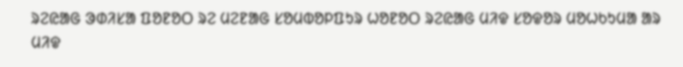ᱨᱮᱭᱟᱜ ᱳᱰᱤᱥᱟ ᱯᱚᱱᱚᱛ ᱨᱮ ᱢᱮᱱᱟᱜ ᱥᱚᱢᱵᱚᱞᱯᱩᱨ ᱦᱚᱱᱚᱛ ᱨᱮᱭᱟᱜ ᱢᱤᱫ ᱥᱚᱫᱚᱨ ᱢᱚᱦᱠᱩᱢᱟ ᱟᱨ ᱢᱤᱫ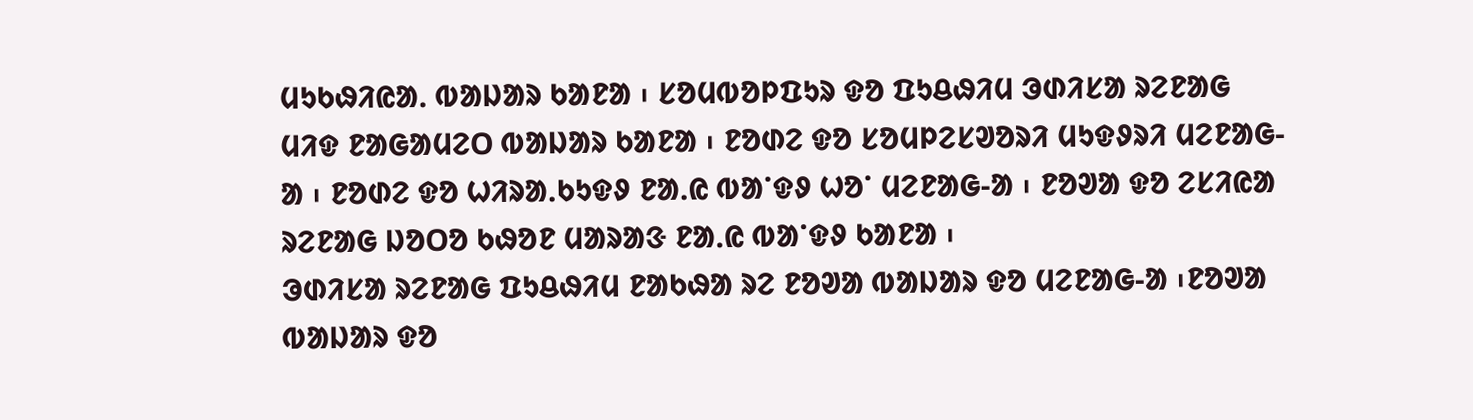ᱢᱩᱠᱷᱤᱭᱟᱹ ᱵᱟᱡᱟᱨ ᱠᱟᱱᱟ ᱾ ᱥᱚᱢᱵᱚᱞᱯᱩᱨ ᱫᱚ ᱯᱩᱪᱷᱤᱢ ᱳᱰᱤᱥᱟ ᱨᱮᱱᱟᱜ ᱢᱤᱫ ᱱᱟᱜᱟᱢᱮᱛ ᱵᱟᱡᱟᱨ ᱠᱟᱱᱟ ᱾ ᱱᱚᱰᱮ ᱫᱚ ᱥᱚᱢᱞᱮᱥᱣᱚᱨᱤ ᱢᱩᱫᱽᱨᱤ ᱢᱮᱱᱟᱜ-ᱟ ᱾ ᱱᱚᱰᱮ ᱫᱚ ᱦᱤᱨᱟᱹᱠᱩᱫᱽ ᱱᱟᱹᱭ ᱵᱟᱸᱫᱽ ᱦᱚᱸ ᱢᱮᱱᱟᱜ-ᱟ ᱾ ᱱᱚᱣᱟ ᱫᱚ ᱮᱥᱤᱭᱟ ᱨᱮᱱᱟᱜ ᱡᱚᱛᱚ ᱠᱷᱚᱱ ᱢᱟᱨᱟᱝ ᱱᱟᱹᱭ ᱵᱟᱸᱫᱽ ᱠᱟᱱᱟ ᱾
ᱳᱰᱤᱥᱟ ᱨᱮᱱᱟᱜ ᱯᱩᱪᱷᱤᱢ ᱱᱟᱠᱷᱟ ᱨᱮ ᱱᱚᱣᱟ ᱵᱟᱡᱟᱨ ᱫᱚ ᱢᱮᱱᱟᱜ-ᱟ ᱾ᱱᱚᱣᱟ ᱵᱟᱡᱟᱨ ᱫᱚ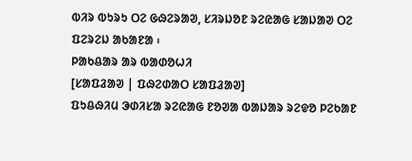ᱵᱤᱨ ᱵᱩᱨᱩ ᱛᱮ ᱜᱷᱮᱨᱟᱣ, ᱥᱤᱨᱡᱚᱱ ᱨᱮᱭᱟᱜ ᱥᱟᱡᱟᱣ ᱛᱮ ᱯᱮᱨᱮᱡ ᱟᱠᱟᱱᱟ ᱾
ᱞᱟᱠᱪᱟᱨ ᱟᱨ ᱵᱟᱰᱚᱦᱤ
[ᱥᱟᱯᱲᱟᱣ | ᱯᱷᱮᱰᱟᱛ ᱥᱟᱯᱲᱟᱣ]
ᱯᱩᱪᱷᱤᱢ ᱳᱰᱤᱥᱟ ᱨᱮᱭᱟᱜ ᱱᱚᱣᱟ ᱵᱟᱡᱟᱨ ᱨᱮᱫᱚ ᱞᱮᱠᱟᱱ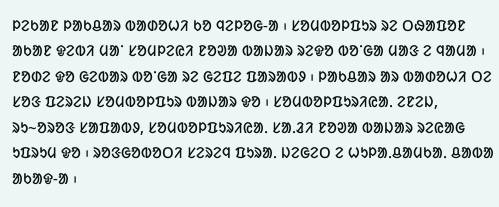ᱞᱮᱠᱟᱱ ᱞᱟᱠᱪᱟᱨ ᱵᱟᱰᱚᱦᱤ ᱠᱚ ᱧᱮᱞᱚᱜ-ᱟ ᱾ ᱥᱚᱢᱵᱚᱞᱯᱩᱨ ᱨᱮ ᱛᱷᱟᱯᱚᱱ ᱟᱠᱟᱱ ᱫᱮᱵᱤ ᱢᱟᱸ ᱥᱚᱢᱞᱮᱭᱤ ᱱᱚᱣᱟ ᱵᱟᱡᱟᱨ ᱨᱮᱫᱚ ᱵᱚᱸᱜᱟ ᱢᱟᱝ ᱮ ᱧᱟᱢᱟ ᱾ ᱱᱚᱰᱮ ᱫᱚ ᱜᱮᱵᱟᱨ ᱵᱚᱸᱜᱟ ᱨᱮ ᱜᱮᱯᱮ ᱯᱟᱨᱟᱵᱽ ᱾ ᱞᱟᱠᱪᱟᱨ ᱟᱨ ᱵᱟᱰᱚᱦᱤ ᱛᱮ ᱥᱚᱝ ᱯᱮᱨᱮᱡ ᱥᱚᱢᱵᱚᱞᱯᱩᱨ ᱵᱟᱡᱟᱨ ᱫᱚ ᱾ ᱥᱚᱢᱵᱚᱞᱯᱩᱨᱤᱭᱟᱹ ᱮᱱᱮᱡ, ᱨᱩ~ᱚᱨᱚᱝ ᱥᱟᱯᱟᱵᱽ, ᱥᱚᱢᱵᱚᱞᱯᱩᱨᱤᱭᱟᱹ ᱥᱟᱹᱲᱤ ᱱᱚᱣᱟ ᱵᱟᱡᱟᱨ ᱨᱮᱭᱟᱜ ᱩᱯᱨᱩᱢ ᱫᱚ ᱾ ᱨᱚᱝᱜᱚᱵᱚᱛᱤ ᱥᱮᱨᱮᱧ ᱯᱩᱨᱟᱹ ᱡᱮᱜᱮᱛ ᱮ ᱦᱩᱞᱟᱹᱪᱟᱢᱠᱟᱹ ᱪᱟᱵᱟ ᱟᱠᱟᱫ-ᱟ ᱾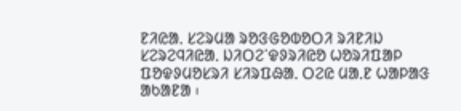ᱱᱤᱭᱟᱹ ᱥᱮᱨᱢᱟ ᱨᱚᱝᱜᱚᱵᱚᱛᱤ ᱨᱤᱱᱤᱡ ᱥᱮᱨᱮᱧᱤᱭᱟᱹ ᱡᱤᱛᱮᱸᱫᱽᱨᱤᱭᱚ ᱦᱚᱨᱤᱯᱟᱞ ᱯᱚᱫᱽᱢᱚᱥᱨᱤ ᱥᱤᱨᱯᱷᱟᱹ ᱛᱮᱭ ᱢᱟᱹᱱ ᱦᱟᱞᱟᱝ ᱟᱠᱟᱱᱟ ᱾